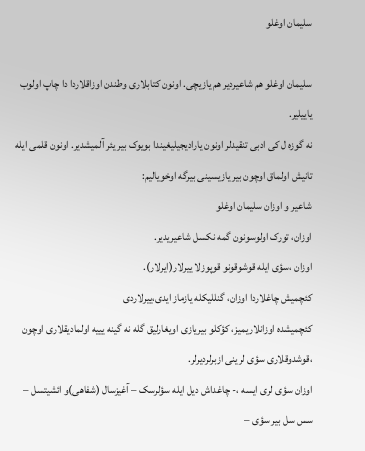سلیمان اوغلو

سلیمان اوغلو هم شاعیردیر هم یازیچی. اونون کتابلاری وطندن اوزاقلاردا دا چاپ اولوب یاییلیر.
نه گوزه ل کی ادبی تنقیدلر اونون یارادیجیلیغیندا بویوک بیر یئر آلمیشدیر. اونون قلمی ایله تانیش اولماق اوچون بیر یازیسینی بیرگه اوخویالیم:
شاعیر و اوزان سلیمان اوغلو
اوزان، تورک اولوسونون گمه نکسل شاعیریدیر.
اوزان ،سؤی ایله قوشوقونو قوپوزلا ییرلار(ایرلار).
کئچمیش چاغلاردا اوزان، گنللیکله یازماز ایدی،ییرلاردی
کئچمیشده اوزانلاریمیز، کؤکلو بیریازی اویغارلیق گله نه گینه یییه اولمادیقلاری اوچون ،قوشدوقلاری سؤی لرینی ازبرلردیرلر.
اوزان سؤی لری ایسه ،- چاغداش دیل ایله سؤلرسک – آغیزسال (شفاهی)و ائشیتسل – سس سل بیر سؤی –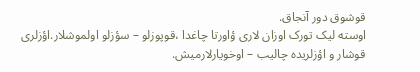قوشوق دور آنجاق.
اوسته لیک تورک اوزان لاری ؤاورتا چاغدا ،قوپوزلو – سؤزلو اولموشلار.اؤزلری قوشار و اؤزلریده چالیب – اوخویارلارمیش.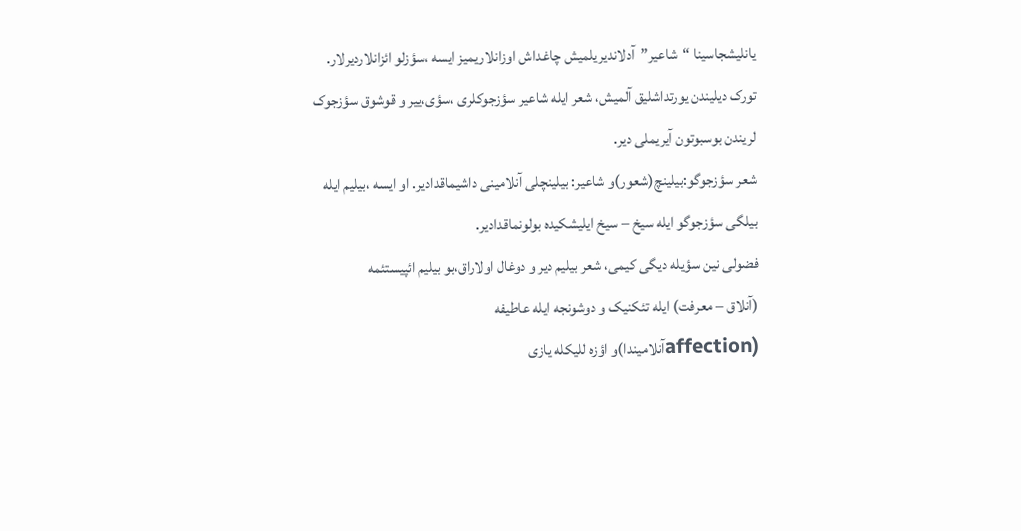یانلیشجاسینا “شاعیر”آدلاندیریلمیش چاغداش اوزانلاریمیز ایسه ،سؤزلو ائزانلاردیرلار.
تورک دیلیندن یورتداشلیق آلمیش، شعر ایله شاعیر سؤزجوکلری ،سؤی،ییر و قوشوق سؤزجوک لریندن بوسبوتون آیریملی دیر.
شعر سؤزجوگو:بیلینچ(شعور)و شاعیر: بیلینچلی آنلامینی داشیماقدادیر. او ایسه ،بیلیم ایله بیلگی سؤزجوگو ایله سیخ – سیخ ایلیشکیده بولونماقدادیر.
فضولی نین سؤیله دیگی کیمی، شعر بیلیم دیر و دوغال اولاراق،بو بیلیم ائپیستئمه
(آنلاق – معرفت) ایله تئکنیک و دوشونجه ایله عاطیفه
(affectionآنلامیندا)و اؤزه للیکله یازی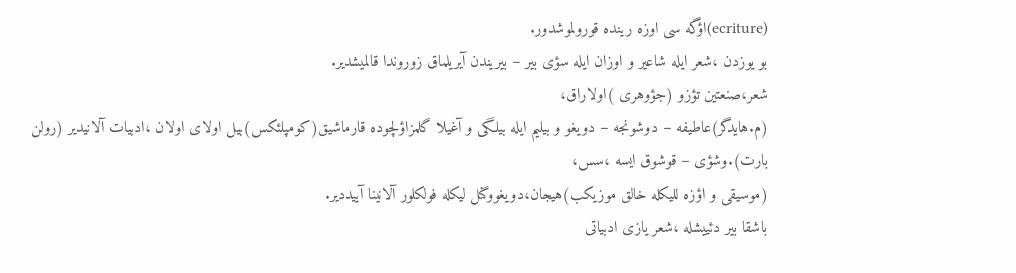(ecriture)اؤگه سی اوزه رینده قورولموشدور.
بو یوزدن ،شعر ایله شاعیر و اوزان ایله سؤی بیر – بیریندن آیریلماق زوروندا قالمیشدیر.
شعر،صنعتین تؤزو (جؤوهری )اولاراق،
(م.هایدگر)عاطیفه – دوشونجه – دویغو و بیلیم ایله بیلگی و آغیلا گلمزاؤلچوده قارماشیق(کومپلئکس)بیل اولای اولان ،ادبیات آلانیدیر (رولن بارت).وشؤی – قوشوق ایسه ،سس،
(موسیقی و اؤزه للیکله خالق موزیکب)هیجان،دویغووگنل لیکله فولکلور آلانینا آییددیر.
باشقا بیر دئییشله ،شعر یازی ادبیاتی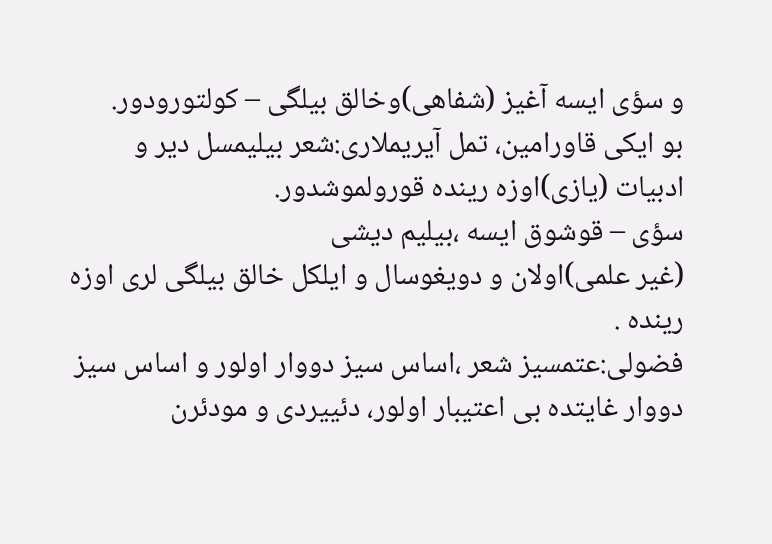و سؤی ایسه آغیز (شفاهی)وخالق بیلگی – کولتورودور.
بو ایکی قاورامین، تمل آیریملاری:شعر بیلیمسل دیر و ادبیات (یازی)اوزه رینده قورولموشدور.
سؤی – قوشوق ایسه ،بیلیم دیشی
(غیر علمی)اولان و دویغوسال و ایلکل خالق بیلگی لری اوزه رینده .
فضولی:عتمسیز شعر ،اساس سیز دووار اولور و اساس سیز دووار غایتده بی اعتیبار اولور، دئییردی و مودئرن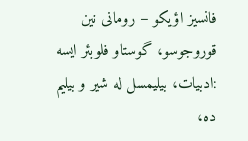فانسیز اؤیکو – رومانی نین قوروجوسو، گوستاو فلوبئر ایسه :ادبیات، بیلیمسل له شیر و بیلیم ده،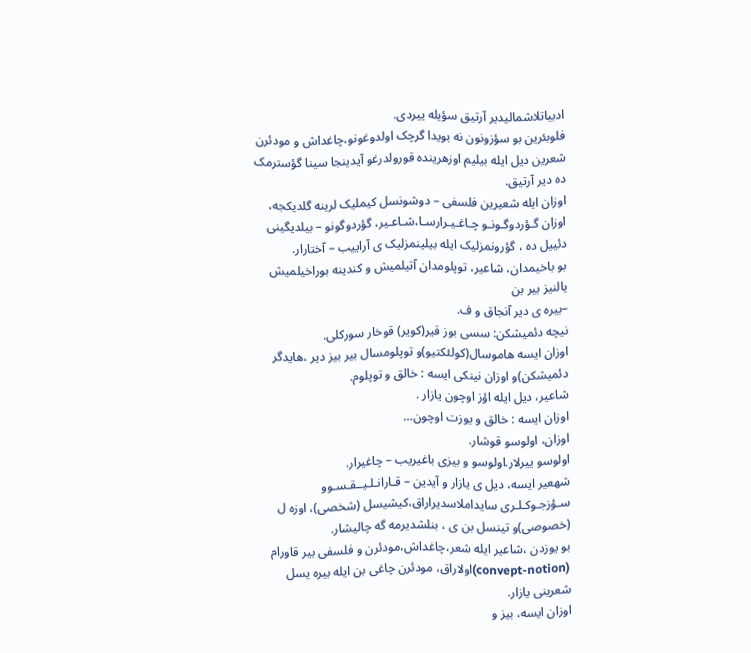ادبیاتلاشمالیدیر آرتیق سؤیله ییردی.
فلوبئرین بو سؤزونون نه بویدا گرچک اولدوغونو،چاغداش و مودئرن شعرین دیل ایله بیلیم اوزهرینده قورولدرغو آیدینجا سینا گؤسترمک ده دیر آرتیق.
اوزان ایله شعیرین فلسفی – دوشونسل کیملیک لرینه گلدیکجه، اوزان گـؤردوگـونـو چـاغـیـرارسـا،شـاعـیر، گؤردوگونو – بیلدیگینی دئییل ده ، گؤرونمزلیک ایله بیلینمزلیک ی آراییب – آختارار.
بو باخیمدان، شاعیر، توپلومدان آتیلمیش و کندینه بوراخیلمیش یالنیز بیر بن
–بیره ی دیر آنجاق و ف.
نیچه دئمیشکن: سسی بوز قیر(کویر) قوخار سورکلی.
اوزان ایسه هاموسال(کولئکتیو)و توپلومسال بیر بیز دیر ،هایدگر دئمیشکن)و اوزان نینکی ایسه : خالق و توپلوم.
شاعیر، دیل ایله اؤز اوچون یازار .
اوزان ایسه : خالق و یوزت اوچون…
اوزان، اولوسو قوشار.
اولوسو ییرلار.اولوسو و بیزی باغیریب – چاغیرار.
شهعیر ایسه، دیل ی یازار و آیدین – قـارانـلـیــقـسـوو سـؤزجـوکـلـری سایداملاسدیراراق،کیشیسل (شخصی)، اوزه ل (خصوصی)و تینسل بن ی ، بنلشدیرمه گه چالیشار.
بو یوزدن ،شاعیر ایله شعر،چاغداش،مودئرن و فلسفی بیر قاورام
(convept-notion)اولاراق، مودئرن چاغی بن ایله بیره یسل شعرینی یازار.
اوزان ایسه، بیز و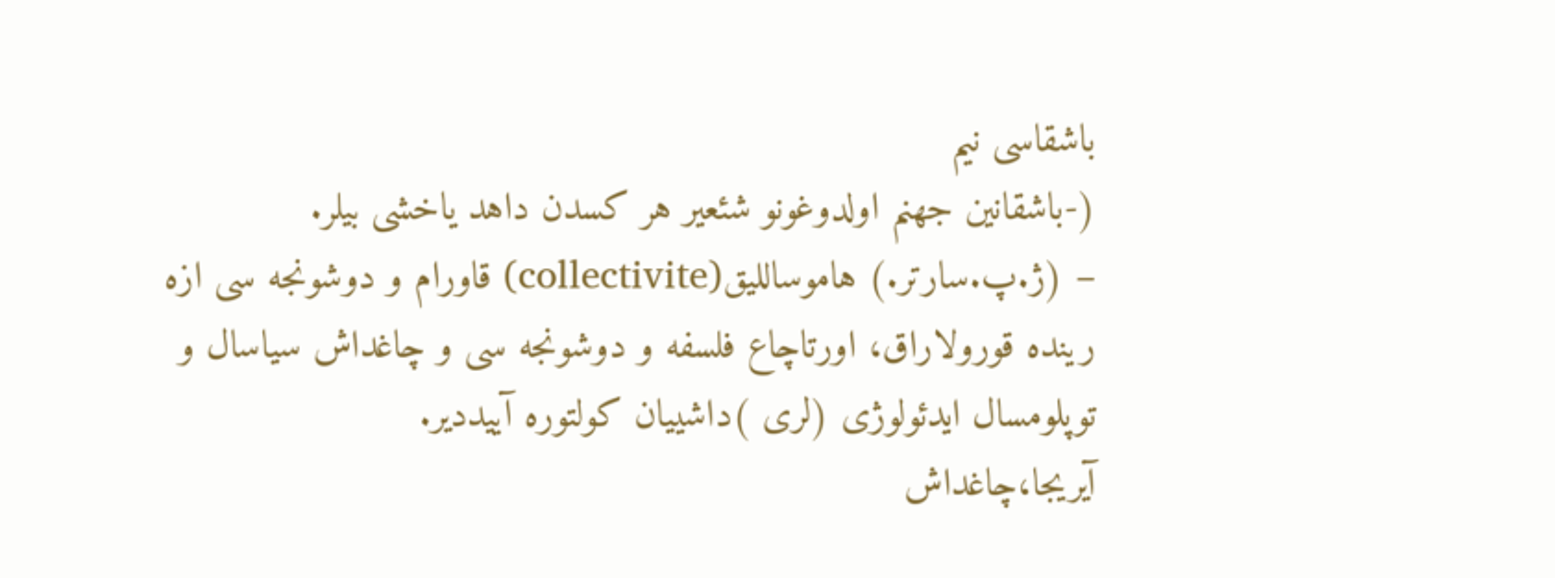باشقاسی نیم
(-باشقانین جهنم اولدوغونو شئعیر هر کسدن داهد یاخشی بیلر.
– (ژ.پ.سارتر.) هاموساللیق(collectivite) قاورام و دوشونجه سی ازه رینده قورولاراق، اورتاچاع فلسفه و دوشونجه سی و چاغداش سیاسال و توپلومسال ایدئولوژی (لری )داشییان کولتوره آییددیر.
آیریجا،چاغداش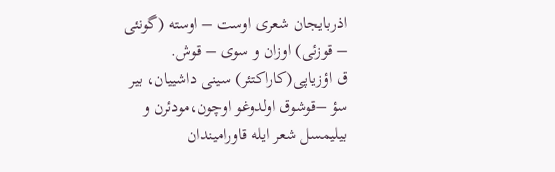اذربایجان شعری اوست – اوسته (گونئی – قوزئی) اوزان و سوی – قوش.
ق اؤزیاپی(کاراکتئر) سینی داشییان، بیر سؤ –قوشوق اولدوغو اوچون،مودئرن و بیلیمسل شعر ایله قاورامیندان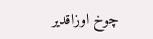چوخ اوزاقدیر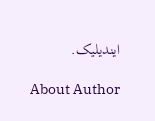ایندیلیک.

About Author